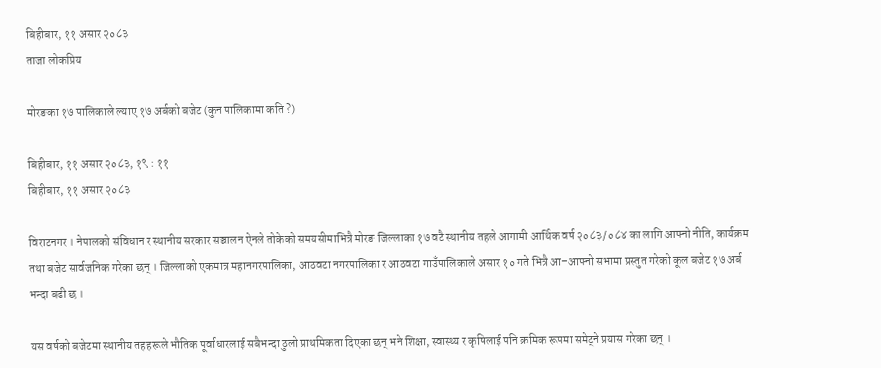बिहीबार, ११ असार २०८३
ताजा लोकप्रिय

मोरङका १७ पालिकाले ल्याए १७ अर्बको बजेट (कुन पालिकामा कति ?)

बिहीबार, ११ असार २०८३, १९ : ११
बिहीबार, ११ असार २०८३

विराटनगर । नेपालको संविधान र स्थानीय सरकार सञ्चालन ऐनले तोकेको समयसीमाभित्रै मोरङ जिल्लाका १७ वटै स्थानीय तहले आगामी आर्थिक वर्ष २०८३/०८४ का लागि आफ्नो नीति, कार्यक्रम तथा बजेट सार्वजनिक गरेका छन् । जिल्लाको एकमात्र महानगरपालिका, आठवटा नगरपालिका र आठवटा गाउँपालिकाले असार १० गते भित्रै आ–आफ्नो सभामा प्रस्तुत गरेको कूल बजेट १७ अर्ब भन्दा बढी छ ।

यस वर्षको बजेटमा स्थानीय तहहरूले भौतिक पूर्वाधारलाई सबैभन्दा ठुलो प्राथमिकता दिएका छन् भने शिक्षा, स्वास्थ्य र कृषिलाई पनि क्रमिक रूपमा समेट्ने प्रयास गरेका छन् ।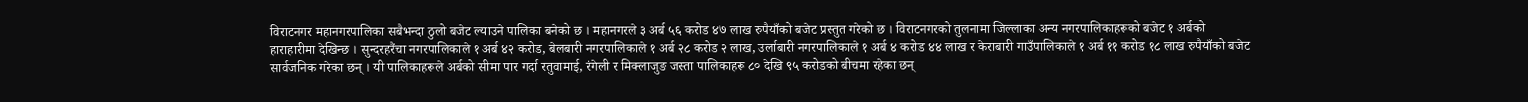विराटनगर महानगरपालिका सबैभन्दा ठुलो बजेट ल्याउने पालिका बनेको छ । महानगरले ३ अर्ब ५६ करोड ४७ लाख रुपैयाँको बजेट प्रस्तुत गरेको छ । विराटनगरको तुलनामा जिल्लाका अन्य नगरपालिकाहरूको बजेट १ अर्बको हाराहारीमा देखिन्छ । सुन्दरहरैंचा नगरपालिकाले १ अर्ब ४२ करोड, बेलबारी नगरपालिकाले १ अर्ब २८ करोड २ लाख, उर्लाबारी नगरपालिकाले १ अर्ब ४ करोड ४४ लाख र केराबारी गाउँपालिकाले १ अर्ब ११ करोड १८ लाख रुपैयाँको बजेट सार्वजनिक गरेका छन् । यी पालिकाहरूले अर्बको सीमा पार गर्दा रतुवामाई, रंगेली र मिक्लाजुङ जस्ता पालिकाहरू ८० देखि ९५ करोडको बीचमा रहेका छन्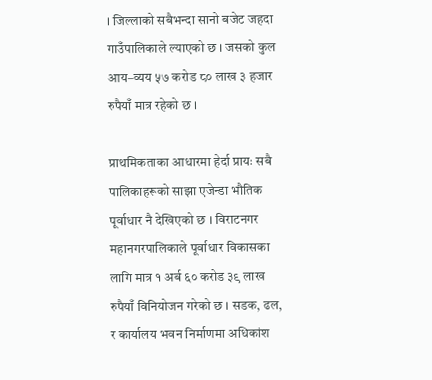। जिल्लाको सबैभन्दा सानो बजेट जहदा गाउँपालिकाले ल्याएको छ । जसको कुल आय–व्यय ५७ करोड ८० लाख ३ हजार रुपैयाँ मात्र रहेको छ ।

प्राथमिकताका आधारमा हेर्दा प्रायः सबै पालिकाहरूको साझा एजेन्डा भौतिक पूर्वाधार नै देखिएको छ । विराटनगर महानगरपालिकाले पूर्वाधार विकासका लागि मात्र १ अर्ब ६० करोड ३९ लाख रुपैयाँ विनियोजन गरेको छ । सडक, ढल, र कार्यालय भवन निर्माणमा अधिकांश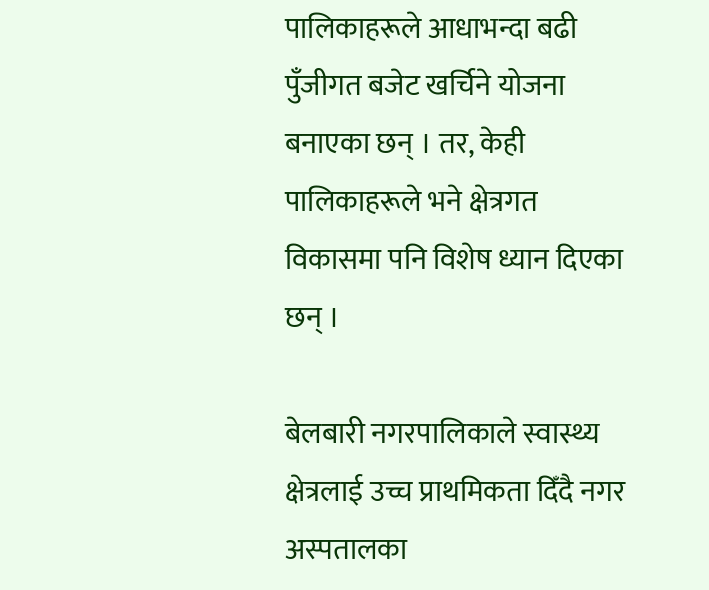पालिकाहरूले आधाभन्दा बढी पुँजीगत बजेट खर्चिने योजना बनाएका छन् । तर, केही पालिकाहरूले भने क्षेत्रगत विकासमा पनि विशेष ध्यान दिएका छन् ।

बेलबारी नगरपालिकाले स्वास्थ्य क्षेत्रलाई उच्च प्राथमिकता दिँदै नगर अस्पतालका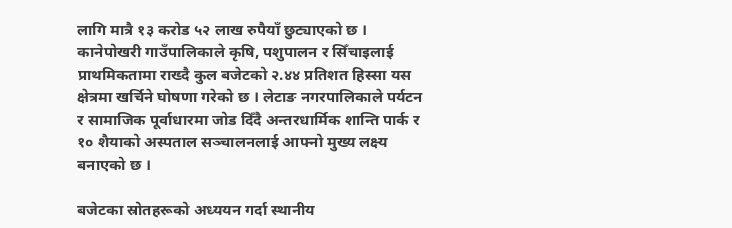लागि मात्रै १३ करोड ५२ लाख रुपैयाँ छुट्याएको छ । कानेपोखरी गाउँपालिकाले कृषि, पशुपालन र सिँचाइलाई प्राथमिकतामा राख्दै कुल बजेटको २.४४ प्रतिशत हिस्सा यस क्षेत्रमा खर्चिने घोषणा गरेको छ । लेटाङ नगरपालिकाले पर्यटन र सामाजिक पूर्वाधारमा जोड दिँदै अन्तरधार्मिक शान्ति पार्क र १० शैयाको अस्पताल सञ्चालनलाई आफ्नो मुख्य लक्ष्य बनाएको छ ।

बजेटका स्रोतहरूको अध्ययन गर्दा स्थानीय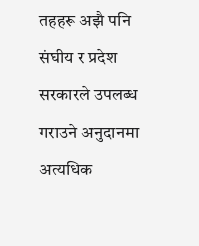तहहरू अझै पनि संघीय र प्रदेश सरकारले उपलब्ध गराउने अनुदानमा अत्यधिक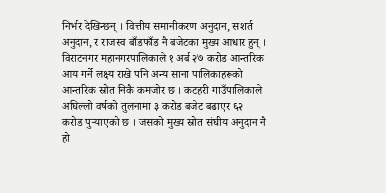निर्भर देखिन्छन् । वित्तीय समानीकरण अनुदान, सशर्त अनुदान, र राजस्व बाँडफाँड नै बजेटका मुख्य आधार हुन् । विराटनगर महानगरपालिकाले १ अर्ब २७ करोड आन्तरिक आय गर्ने लक्ष्य राखे पनि अन्य साना पालिकाहरूको आन्तरिक स्रोत निकै कमजोर छ । कटहरी गाउँपालिकाले अघिल्लो वर्षको तुलनामा ३ करोड बजेट बढाएर ६२ करोड पुर्‍याएको छ । जसको मुख्य स्रोत संघीय अनुदान नै हो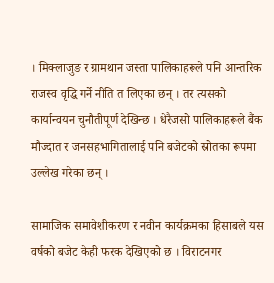। मिक्लाजुङ र ग्रामथान जस्ता पालिकाहरूले पनि आन्तरिक राजस्व वृद्धि गर्ने नीति त लिएका छन् । तर त्यसको कार्यान्वयन चुनौतीपूर्ण देखिन्छ । धेरैजसो पालिकाहरूले बैंक मौज्दात र जनसहभागितालाई पनि बजेटको स्रोतका रूपमा उल्लेख गरेका छन् ।

सामाजिक समावेशीकरण र नवीन कार्यक्रमका हिसाबले यस वर्षको बजेट केही फरक देखिएको छ । विराटनगर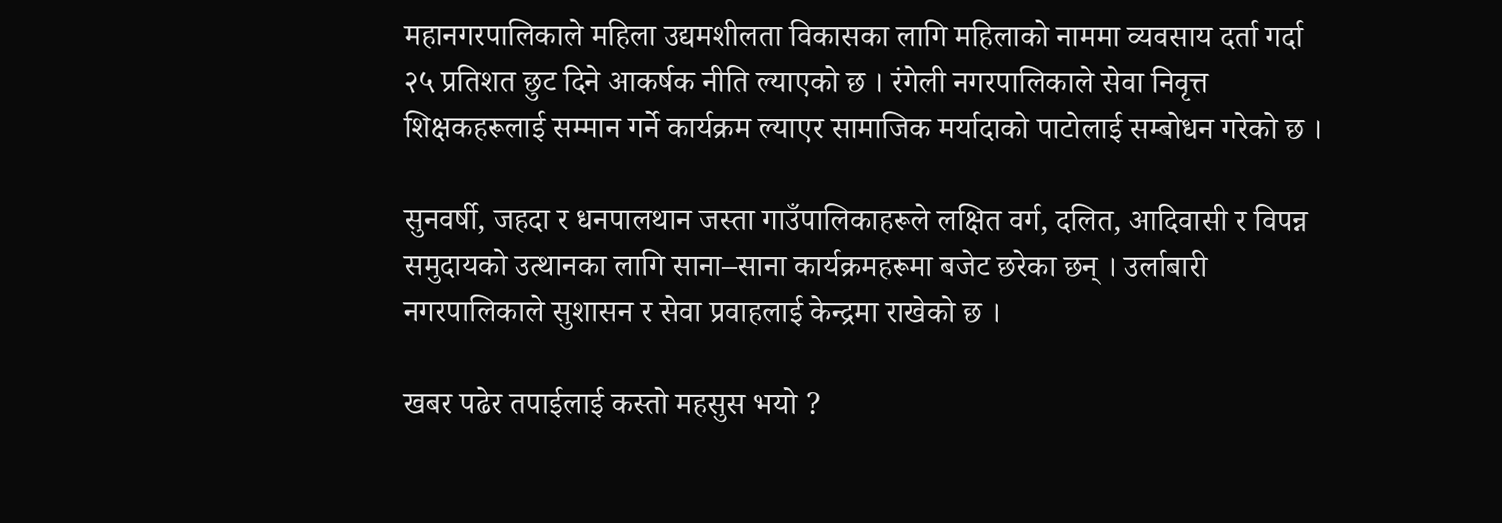महानगरपालिकाले महिला उद्यमशीलता विकासका लागि महिलाको नाममा व्यवसाय दर्ता गर्दा २५ प्रतिशत छुट दिने आकर्षक नीति ल्याएको छ । रंगेली नगरपालिकाले सेवा निवृत्त शिक्षकहरूलाई सम्मान गर्ने कार्यक्रम ल्याएर सामाजिक मर्यादाको पाटोलाई सम्बोधन गरेको छ ।

सुनवर्षी, जहदा र धनपालथान जस्ता गाउँपालिकाहरूले लक्षित वर्ग, दलित, आदिवासी र विपन्न समुदायको उत्थानका लागि साना–साना कार्यक्रमहरूमा बजेट छरेका छन् । उर्लाबारी नगरपालिकाले सुशासन र सेवा प्रवाहलाई केन्द्रमा राखेको छ ।

खबर पढेर तपाईलाई कस्तो महसुस भयो ?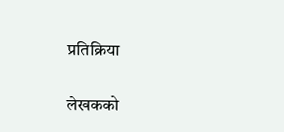प्रतिक्रिया

लेखकको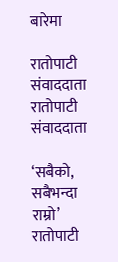बारेमा

रातोपाटी संवाददाता
रातोपाटी संवाददाता

‘सबैको, सबैभन्दा राम्रो’ रातोपाटी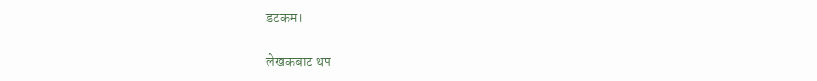डटकम।

लेखकबाट थप